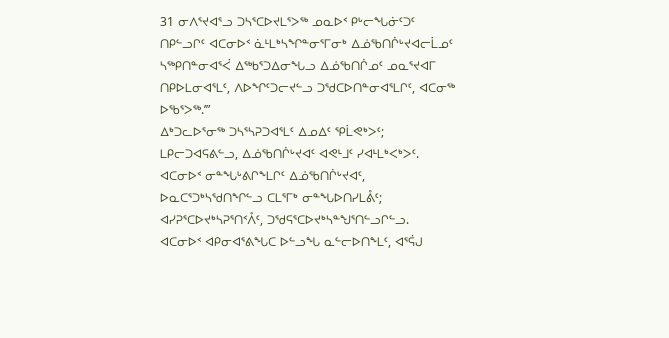31 ᓂᐱᕐᔪᐊᕐᓗ ᑐᓴᕐᑕᐅᔪᒪᕐᐳᖅ ᓄᓇᐅᑉ ᑭᒡᓕᖓᓃᑦᑐᑦ ᑎᑭᓪᓗᒋᑦ ᐊᑕᓂᐅᑉ ᓈᒻᒪᒃᓴᖏᓐᓂᕐᒥᓂᒃ ᐃᓅᖃᑎᒌᒡᔪᐊᓕᒫᓄᑦ ᓴᖅᑭᑎᓐᓂᐊᕐᐹ ᐃᖅᑲᕐᑐᐃᓂᖓᓗ ᐃᓅᖃᑎᒌᓄᑦ ᓄᓇᕐᔪᐊᒥ ᑎᑭᐅᒪᓂᐊᕐᒪᑦ, ᐱᐅᖏᑦᑐᓕᔪᓪᓗ ᑐᖁᑕᐅᑎᓐᓂᐊᕐᒪᒋᑦ, ᐊᑕᓂᖅ ᐅᖃᕐᐳᖅ.’”
ᐃᒃᑐᓚᐅᕐᓂᖅ ᑐᓴᕐᓴᕈᑐᐊᕐᒪᑦ ᐃᓄᐃᑦ ᕿᒫᕙᒃᐳᑦ; ᒪᑭᓕᑐᐊᕋᕕᓪᓗ, ᐃᓅᖃᑎᒌᒡᔪᐊᑦ ᐊᕙᒻᒧᑦ ᓯᐊᒻᒪᒃᐸᒃᐳᑦ.
ᐊᑕᓂᐅᑉ ᓂᓐᖓᒡᕕᒋᖕᒪᒋᑦ ᐃᓅᖃᑎᒌᒡᔪᐊᑦ, ᐅᓇᑕᕐᑐᒃᓴᖁᑎᖏᓪᓗ ᑕᒪᕐᒥᒃ ᓂᓐᖓᐅᑎᓯᒪᕔᑦ; ᐊᓯᕈᕐᑕᐅᔪᒃᓴᕈᕐᑎᑉᐰᑦ, ᑐᖁᕋᕐᑕᐅᔪᒃᓴᓐᖑᕐᑎᓪᓗᒋᓪᓗ.
ᐊᑕᓂᐅᑉ ᐊᑭᓂᐊᕐᕕᖓᑕ ᐅᓪᓗᖓ ᓇᓪᓕᐅᑎᖕᒪᑦ, ᐊᕐᕌᒍ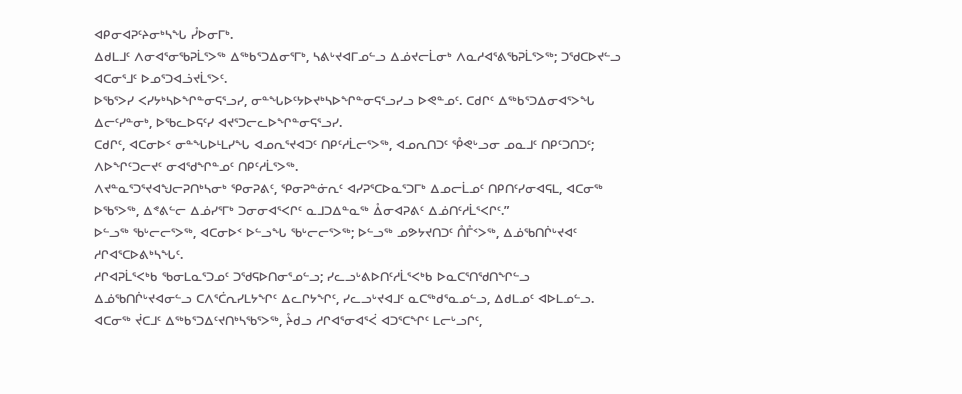ᐊᑭᓂᐊᕈᑦᔨᓂᒃᓴᖓ ᓮᐅᓂᒥᒃ.
ᐃᑯᒪᒧᑦ ᐱᓂᐊᕐᓂᖃᕈᒫᕐᐳᖅ ᐃᖅᑲᕐᑐᐃᓂᕐᒥᒃ, ᓴᕕᒡᔪᐊᒥᓄᓪᓗ ᐃᓅᔪᓕᒫᓂᒃ ᐱᓇᓱᐊᕐᕕᖃᕈᒫᕐᐳᖅ; ᑐᖁᑕᐅᔪᓪᓗ ᐊᑕᓂᕐᒧᑦ ᐅᓄᕐᑐᐊᓘᔪᒫᕐᐳᑦ.
ᐅᖃᕐᐳᓯ ᐸᓯᔭᒃᓴᐅᖏᓐᓂᕋᕐᓗᓯ, ᓂᓐᖓᐅᑦᔭᐅᔪᒃᓴᐅᖏᓐᓂᕋᕐᓗᓯᓗ ᐅᕙᓐᓄᑦ. ᑕᑯᒋᑦ ᐃᖅᑲᕐᑐᐃᓂᐊᕐᐳᖓ ᐃᓕᑦᓯᓐᓂᒃ, ᐅᖃᓚᐅᕋᑦᓯ ᐊᔪᕐᑐᓕᓚᐅᖏᓐᓂᕋᕐᓗᓯ.
ᑕᑯᒋᑦ, ᐊᑕᓂᐅᑉ ᓂᓐᖓᐅᒻᒪᓯᖓ ᐊᓄᕆᕐᔪᐊᑐᑦ ᑎᑭᑦᓱᒫᓕᕐᐳᖅ, ᐊᓄᕆᑎᑐᑦ ᕾᕙᒡᓗᓂ ᓄᓇᒧᑦ ᑎᑭᑦᑐᑎᑐᑦ; ᐱᐅᖏᑦᑐᓕᔪᑦ ᓂᐊᖁᖏᓐᓄᑦ ᑎᑭᑦᓱᒫᕐᐳᖅ.
ᐱᔪᓐᓇᕐᑐᕐᔪᐊᖑᓕᕈᑎᒃᓴᓂᒃ ᕿᓂᕈᕕᑦ, ᕿᓂᕈᓐᓃᕆᑦ ᐊᓯᕈᕐᑕᐅᓇᕐᑐᒥᒃ ᐃᓄᓕᒫᓄᑦ ᑎᑭᑎᑦᓯᓂᐊᕋᒪ, ᐊᑕᓂᖅ ᐅᖃᕐᐳᖅ, ᐃᕝᕕᓪᓕ ᐃᓅᓯᕐᒥᒃ ᑐᓂᓂᐊᕐᐸᒋᑦ ᓇᒧᑐᐃᓐᓇᖅ ᐂᓂᐊᕈᕕᑦ ᐃᓅᑎᑦᓱᒫᕐᐸᒋᑦ.”
ᐅᓪᓗᖅ ᖃᒡᓕᓕᕐᐳᖅ, ᐊᑕᓂᐅᑉ ᐅᓪᓗᖓ ᖃᒡᓕᓕᕐᐳᖅ; ᐅᓪᓗᖅ ᓄᕗᔭᔪᑎᑐᑦ ᑍᒤᑉᐳᖅ, ᐃᓅᖃᑎᒌᒡᔪᐊᑦ ᓱᒋᐊᕐᑕᐅᕕᒃᓴᖓᑦ.
ᓱᒋᐊᕈᒫᕐᐸᒃᑲ ᖃᓂᒪᓇᕐᑐᓄᑦ ᑐᖁᕋᐅᑎᓂᕐᓄᓪᓗ; ᓯᓚᓗᒡᕕᐅᑎᑦᓱᒫᕐᐸᒃᑲ ᐅᓇᑕᕐᑎᖁᑎᖏᓪᓗ ᐃᓅᖃᑎᒌᒡᔪᐊᓂᓪᓗ ᑕᐱᕐᑖᕆᓯᒪᔭᖏᑦ ᐃᓚᒋᔭᖏᑦ, ᓯᓚᓗᒡᔪᐊᒧᑦ ᓇᑕᖅᑯᕐᓇᓄᓪᓗ, ᐃᑯᒪᓄᑦ ᐊᐅᒪᓄᓪᓗ.
ᐊᑕᓂᖅ ᔫᑕᒧᑦ ᐃᖅᑲᕐᑐᐃᑦᔪᑎᒃᓴᖃᕐᐳᖅ, ᔧᑯᓗ ᓱᒋᐊᕐᓂᐊᕐᐹ ᐊᑐᕐᑕᖏᑦ ᒪᓕᒡᓗᒋᑦ,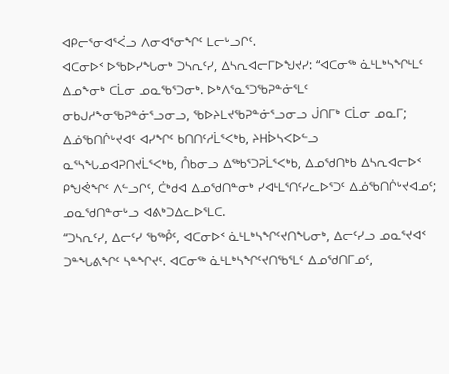ᐊᑭᓕᕐᓂᐊᕐᐹᓗ ᐱᓂᐊᕐᓂᖏᑦ ᒪᓕᒡᓗᒋᑦ.
ᐊᑕᓂᐅᑉ ᐅᖃᐅᓯᖓᓂᒃ ᑐᓴᕆᑦᓯ, ᐃᓴᕆᐊᓕᒥᐅᖑᔪᓯ: “ᐊᑕᓂᖅ ᓈᒻᒪᒃᓴᖏᒻᒪᑦ ᐃᓄᖕᓂᒃ ᑕᒫᓂ ᓄᓇᖃᕐᑐᓂᒃ. ᐅᒃᐱᕐᓇᕐᑐᖃᕈᓐᓃᕐᒪᑦ ᓂᑲᒍᓱᖕᓂᖃᕈᓐᓃᕐᓗᓂᓗ, ᖃᐅᔨᒪᔪᖃᕈᓐᓃᕐᓗᓂᓗ ᒎᑎᒥᒃ ᑕᒫᓂ ᓄᓇᒥ;
ᐃᓅᖃᑎᒌᒡᔪᐊᑦ ᐊᓯᖏᑦ ᑲᑎᑎᑦᓱᒫᕐᐸᒃᑲ, ᔨᕼᐆᓴᐸᐅᓪᓗ ᓇᕐᓴᖓᓄᐊᕈᑎᔪᒫᕐᐸᒃᑲ, ᑍᑲᓂᓗ ᐃᖅᑲᕐᑐᕈᒫᕐᐸᒃᑲ, ᐃᓄᖁᑎᒃᑲ ᐃᓴᕆᐊᓕᐅᑉ ᑭᖑᕚᖏᑦ ᐱᓪᓗᒋᑦ, ᑖᒃᑯᐊ ᐃᓄᖁᑎᓐᓂᒃ ᓯᐊᒻᒪᕐᑎᑦᓯᓚᐅᕐᑐᑦ ᐃᓅᖃᑎᒌᒡᔪᐊᓄᑦ; ᓄᓇᖁᑎᓐᓂᒡᓗ ᐊᕕᒃᑐᐃᓚᐅᕐᒪᑕ.
“ᑐᓴᕆᑦᓯ, ᐃᓕᑦᓯ ᖃᖅᑬᑦ, ᐊᑕᓂᐅᑉ ᓈᒻᒪᒃᓴᖏᑦᔪᑎᖓᓂᒃ, ᐃᓕᑦᓯᓗ ᓄᓇᕐᔪᐊᑉ ᑐᓐᖓᕕᖏᑦ ᓴᓐᖏᔪᑦ. ᐊᑕᓂᖅ ᓈᒻᒪᒃᓴᖏᑦᔪᑎᖃᕐᒪᑦ ᐃᓄᖁᑎᒥᓄᑦ,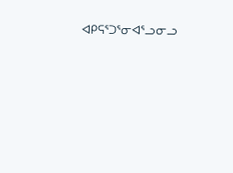ᐊᑭᕋᕐᑐᕐᓂᐊᕐᓗᓂᓗ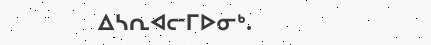ᐃᓴᕆᐊᓕᒥᐅᓂᒃ.